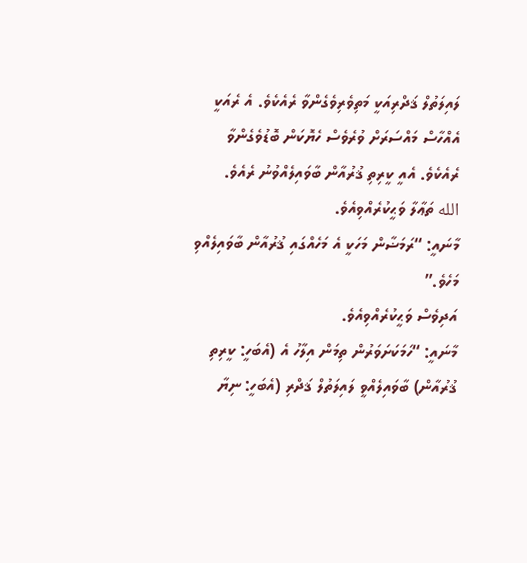ލައިލަތުލް ޤަދްރިއަކީ މަތިވެރިވެގެންވާ ރެއެކެވެ. އެ ރެއަކީ އެއްހާސް މައްސަރަށް ވުރެވެސް ހެޔޮކަން ބޮޑުވެގެންވާ ރެއެކެވެ. އެއީ ކީރިތި ޤުރުއާން ބާވައިލެއްވުނު ރެއެވެ.
الله ތަޢާލާ ވަޙީކުރެއްވިއެވެ.
މާނައީ: “ރަމަޟާން މަހަކީ އެ މަހެއްގައި ޤުރުއާން ބާވައިލެއްވި މަހެވެ.”
އަދިވެސް ވަޙީކުރެއްވިއެވެ.
މާނައީ: “ހަމަކަށަވަރުން ތިމަން އިލާހު އެ (އެބަހީ: ކީރިތި ޤުރުއާން) ބާވައިލެއްވީ ލައިލަތުލް ޤަދްރި (އެބަހީ: ނިޔާ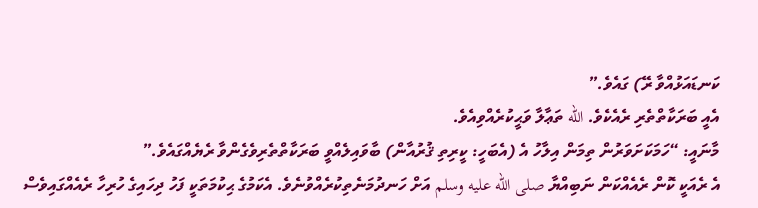ކަނޑައަޅުއްވާ ރޭ) ގައެވެ.”
އެއީ ބަރަކާތްތެރި ރެއެކެވެ. الله ތަޢާލާ ވަޙީކުރެއްވިއެވެ.
މާނައީ: “ހަމަކަށަވަރުން ތިމަން އިލާހު އެ (އެބަހީ: ކީރިތި ޤުރުއާން) ބާވައިލެއްވީ ބަރަކާތްތެރިވެގެންވާ ރެޔެއްގައެވެ.”
އެ ރެއަކީ ކޮން ރެއެއްކަން ނަބިއްޔާ صلى الله عليه وسلم އަށް ހަނދުމަނެތިކުރެއްވުނެވެ. އެކަމުގެ ޙިކުމަތަކީ ފަހު ދިހައިގެ ހުރިހާ ރެއެއްގައިވެސް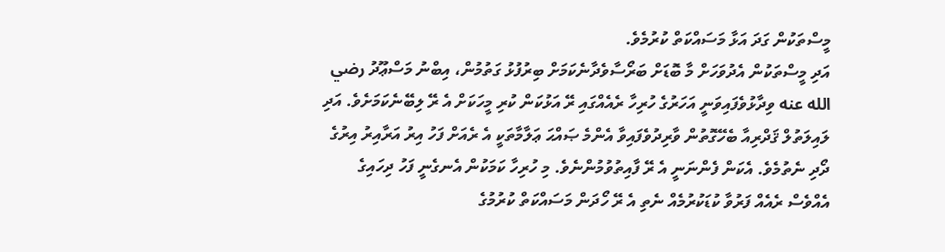މީސްތަކުން ގަދަ އަޅާ މަސައްކަތް ކުރުމެވެ.
އަދި މީސްތަކުން އެދުވަހަށް މާ ބޮޑަށް ބަރޯސާވެދާނެކަމަށް ބިރުފުޅު ގަތުމުން، އިބްނު މަސްޢޫދު رضي الله عنه ވިދާޅުވެފައިވަނީ އަހަރުގެ ހުރިހާ ރެއެއްގައި ރޭ އަޅުކަން ކުރި މީހަކަށް އެ ރޭ ލިބޭނެކަމަށެވެ. އަދި ލައިލަތުލް ޤަދްރިއާ ބެހޭގޮތުން ވާރިދުވެފައިވާ އެންމެ ޞައްޙަ ޢަލާމާތަކީ އެ ރެއަށް ފަހު އިރު އަރާއިރު އިރުގެ ދޯދި ނެތުމެވެ. އެކަން ފެންނަނީ އެ ރޭ ފާއިތުވުމުންނެވެ. މި ހުރިހާ ކަމަކުން އެނގެނީ ފަހު ދިހައިގެ އެއްވެސް ރެއެއް ފަރުވާ ކުޑަކުރުމެއް ނެތި އެ ރޭ ހޯދަން މަސައްކަތް ކުރުމުގެ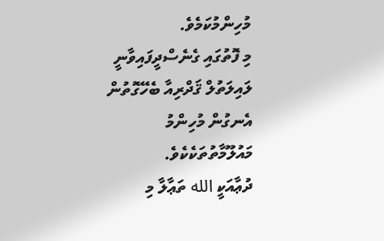މުހިންމުކަމެވެ.
މި ފޮތުގައި ގެނެސްދީފައިވާނީ ލައިލަތުލް ޤަދްރިއާ ބެހޭގޮތުން އެނގުން މުހިންމު މައުލޫމާތުތަކެކެވެ.
ދުޢާއަކީ الله ތަޢާލާ މި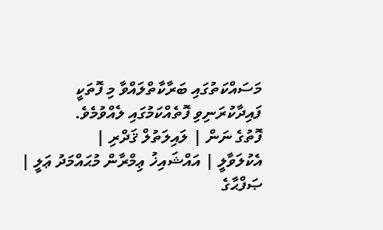މަސައްކަތުގައި ބަރާކާތްލައްވާ މި ފޮތަކީ ފައިދާކުރަނިވި ފޮތެއްކަމުގައި ލެއްވުމެވެ.
ފޮތުގެ ނަން | ލައިލަތުލް ޤަދްރި |
އެކުލަވާލީ | އައްޝައިޚު ޢިމްރާން މުޙައްމަދު ޢަލީ |
ޞަފްޙާގެ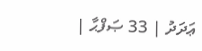ޢަދަދު | 33 ޞަފްޙާ |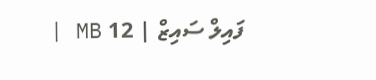ފައިލް ސައިޒް | 12 MB |